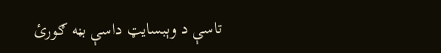تاسې د وېبسایټ داسې بڼه ګورئ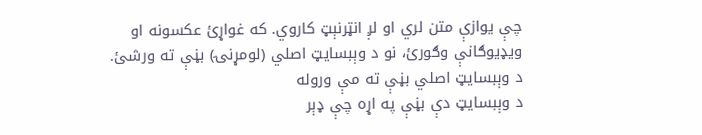چې یوازې متن لري او لږ انټرنېټ کاروي. که غواړئ عکسونه او ویډیوګانې وګورئ، نو د وېبسایټ اصلي (لومړنۍ) بڼې ته ورشئ.
د وېبسایټ اصلي بڼې ته مې وروله
د وېبسایټ دې بڼې په اړه چې ډېر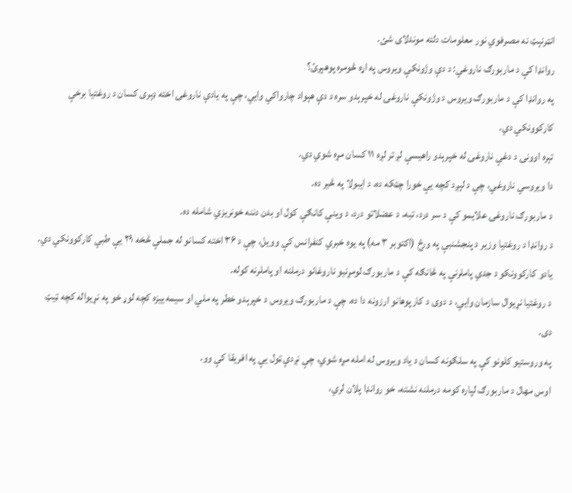انټرنېټ نه مصرفوي نور معلومات دلته موندلای شئ.
روانډا کې د ماربورګ ناروغي: د دې وژونکې ویروس په اړه څومره پوهېږئ؟
په روانډا کې د ماربورګ ویروس د وژونکې ناروغۍ له خپرېدو سره د دې هېواد چارواکي وايي، چې په یادې ناروغۍ اخته ډېری کسان د روغتیا برخې کارکوونکي دي.
تېره اوونۍ د دغې ناروغۍ له خپرېدو راهیسې لږ تر لږه ۱۱ کسان مړه شوي دي.
دا ویروسي ناروغي، چې د لېږد کچه یې خورا چټکه ده، د ایبولا په څیر ده.
د ماربورګ ناروغۍ علایمو کې د سر درد، تبه، د عضلاتو درد، د وینې کانګې کول او بدن دننه خونریزي شامله ده.
د روانډا د روغتیا وزیر د پنجشنبې په ورځ (اکتوبر ۳ مه) په یوه خبري کنفرانس کې وویل، چې د ۳۶ اخته کسانو له جملې څخه ۲۹ یې طبي کارکوونکي دي.
یادو کارکوونکو د جدي پاملرنې په څانګه کې د ماربورګ لومړنیو ناروغانو درملنه او پاملرنه کوله.
د روغتیا نړیوال سازمان وايي، د دوی د کارپوهانو ارزونه دا ده، چې د ماربورګ ویروس د خپرېدو خطر په ملي او سیمه ییزه کچه لوړ خو په نړیواله کچه ټیټ دی.
په وروستیو کلونو کې په سلګونه کسان د یاد ویروس له امله مړه شوي، چې نږدې ټول یې په افریقا کې وو.
اوس مهال د ماربورګ لپاره کومه درملنه نشته، خو روانډا پلان لري،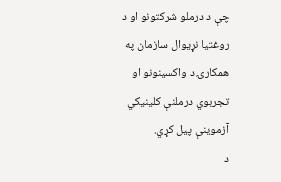چې د درملو شرکتونو او د روغتیا نړیوال سازمان په همکارۍ د واکسینونو او تجربوي درملنې کلینیکي آزموینې پیل کړي.
د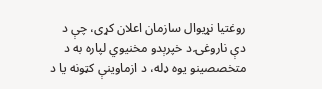روغتیا نړیوال سازمان اعلان کړی، چې د دې ناروغۍ د خپرېدو مخنیوي لپاره به د متخصصینو یوه ډله، د ازماوینې کټونه یا د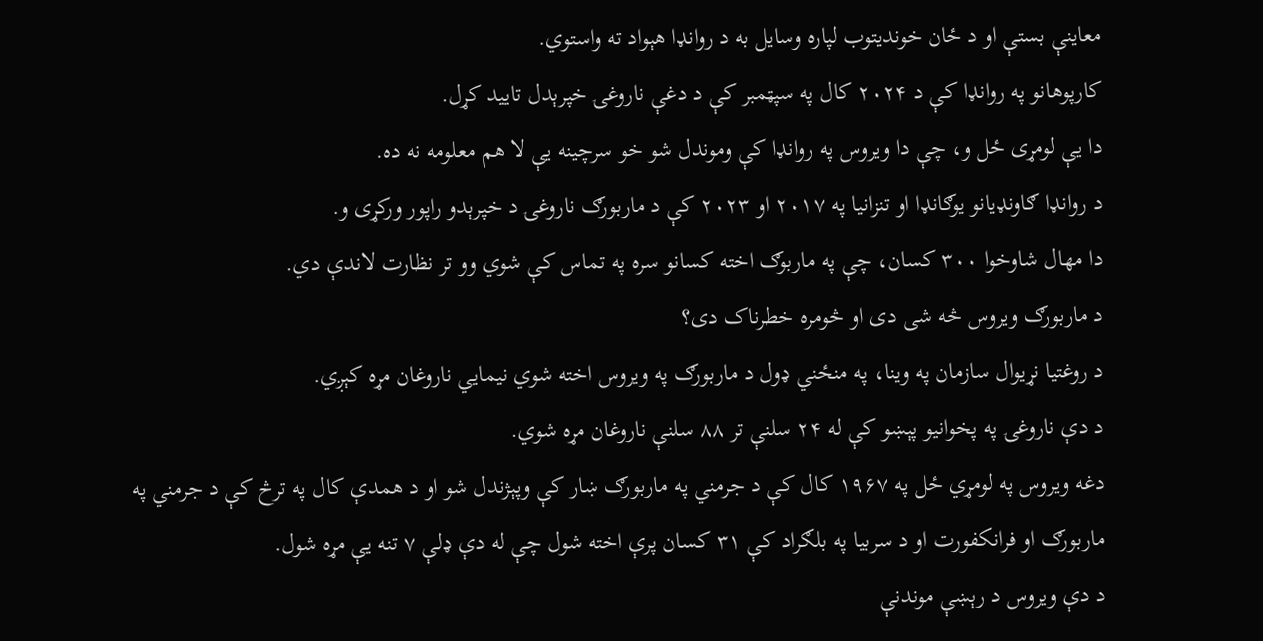معاینې بستې او د ځان خوندیتوب لپاره وسایل به د روانډا هېواد ته واستوي.
کارپوهانو په روانډا کې د ۲۰۲۴ کال په سپټمبر کې د دغې ناروغۍ خپرېدل تایید کړل.
دا یې لومړی ځل و، چې دا ویروس په روانډا کې وموندل شو خو سرچینه یې لا هم معلومه نه ده.
د روانډا ګاونډیانو یوګانډا او تنزانیا په ۲۰۱۷ او ۲۰۲۳ کې د ماربورګ ناروغۍ د خپرېدو راپور ورکړی و.
دا مهال شاوخوا ۳۰۰ کسان، چې په ماربوګ اخته کسانو سره په تماس کې شوي وو تر نظارت لاندې دي.
د ماربورګ ویروس څه شی دی او څومره خطرناک دی؟
د روغتیا نړیوال سازمان په وینا، په منځني ډول د ماربورګ په ویروس اخته شوي نیمایي ناروغان مړه کېږي.
د دې ناروغۍ په پخوانیو پېښو کې له ۲۴ سلنې تر ۸۸ سلنې ناروغان مړه شوي.
دغه ویروس په لومړي ځل په ۱۹۶۷ کال کې د جرمني په ماربورګ ښار کې وپېژندل شو او د همدې کال په ترڅ کې د جرمني په ماربورګ او فرانکفورت او د سربیا په بلګراد کې ۳۱ کسان پرې اخته شول چې له دې ډلې ۷ تنه یې مړه شول.
د دې ويروس د رېښې موندنې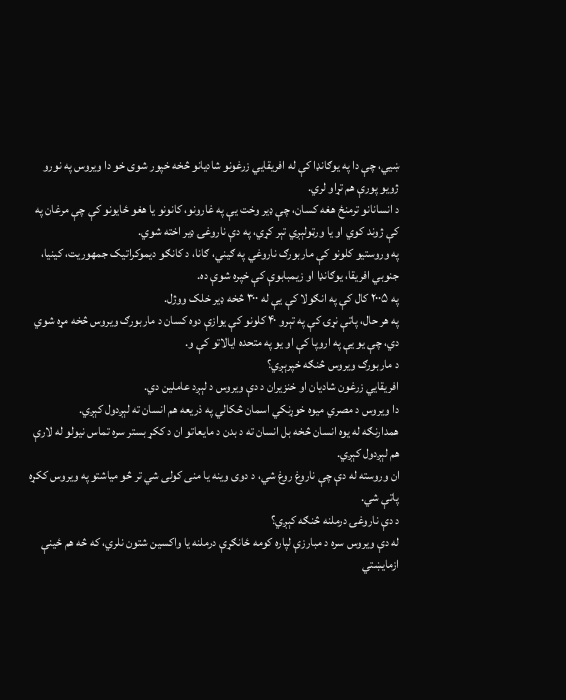ښيي، چې دا په يوګانډا کې له افريقايي زرغونو شادیانو څخه خپور شوى خو دا ويروس په نورو ژویو پورې هم تړاو لري.
د انسانانو ترمنځ هغه کسان، چې ډیر وخت یې په غارونو، کانونو یا هغو ځایونو کې چې مرغان په کې ژوند کوي او یا ورټولېږي تېر کړي، په دې ناروغۍ ډیر اخته شوي.
په وروستیو کلونو کې ماربورګ ناروغي په ګیني، ګانا، د کانګو دیموکراتیک جمهوریت، کینیا، جنوبي افریقا، یوګانډا او زیمبابوې کې خپره شوې ده.
په ۲۰۰۵ کال کې په انګولا کې یې له ۳۰۰ څخه ډیر خلک ووژل.
په هر حال، پاتې نړۍ کې په تېرو ۴۰ کلونو کې یوازې دوه کسان د ماربورګ ویروس څخه مړه شوي دي، چې یو یې په اروپا کې او یو په متحده ایالاتو کې و.
د ماربورګ ویروس څنګه خپرېږي؟
افریقایي زرغون شادیان او خنزیران د دې ویروس د لېږد عاملین دي.
دا ویروس د مصري میوه خوړنکي اسمان څکالي په ذریعه هم انسان ته لېږدول کېږي.
همدارنګه له یوه انسان څخه بل انسان ته د بدن د مایعاتو ان د ککړ بستر سره تماس نیولو له لارې هم لېږدول کېږي.
ان وروسته له دې چې ناروغ روغ شي، د دوی وینه یا منی کولی شي تر څو میاشتو په ویروس ککړه پاتې شي.
د دې ناروغۍ درملنه څنګه کېږي؟
له دې ویروس سره د مبارزې لپاره کومه ځانګړې درملنه یا واکسین شتون نلري، که څه هم ځینې ازمایښتي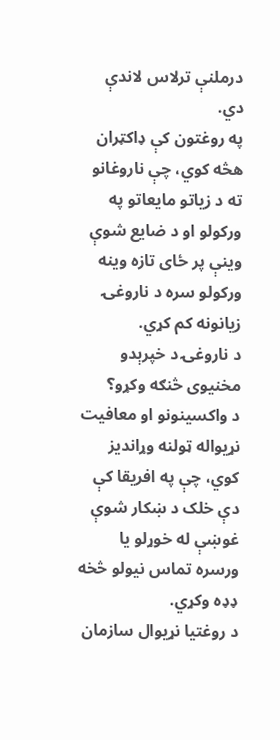درملنې ترلاس لاندې دي.
په روغتون کې ډاکټران هڅه کوي، چې ناروغانو ته د زیاتو مایعاتو په ورکولو او د ضایع شوې وینې پر ځای تازه وینه ورکولو سره د ناروغۍ زیانونه کم کړي.
د ناروغۍ د خپرېدو مخنیوی څنګه وکړو؟
د واکسینونو او معافیت نړیواله ټولنه وړاندیز کوي، چې په افریقا کې دې خلک د ښکار شوې غوښې له خوړلو یا ورسره تماس نیولو څخه ډډه وکړي.
د روغتیا نړیوال سازمان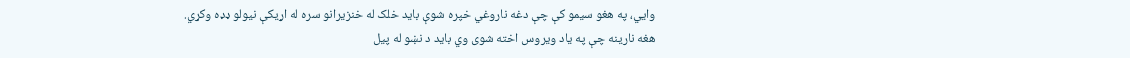وايي، په هغو سیمو کې چې دغه ناروغي خپره شوې باید خلک له خنزیرانو سره له اړیکې نیولو ډډه وکړي.
هغه نارینه چې په یاد ویروس اخته شوی وي باید د نښو له پیل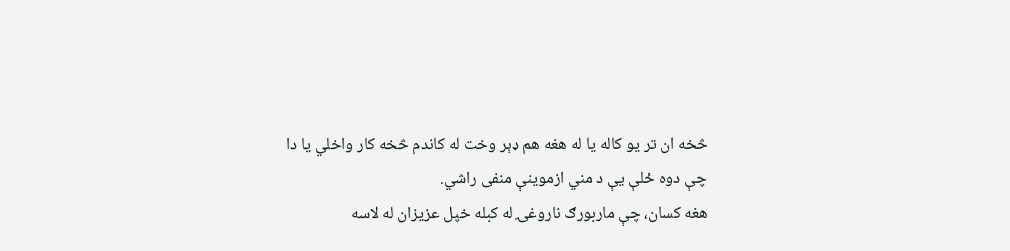څخه ان تر یو کاله یا له هغه هم ډېر وخت له کاندم څخه کار واخلي یا دا چې دوه ځلې یې د مني ازموینې منفی راشي.
هغه کسان، چې ماربورګ ناروغۍ له کبله خپل عزیزان له لاسه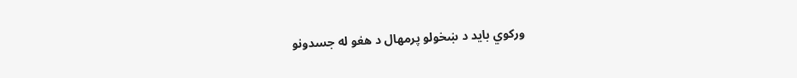ورکوي باید د ښخولو پرمهال د هغو له جسدونو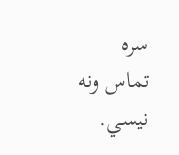سره تماس ونه نیسي.